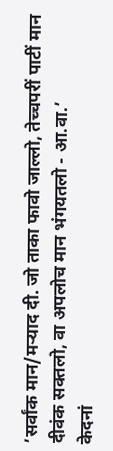’सर्वांक मान/मऱ्याद दी. जो ताका फावो जाल्लो, तेच्चपरीं पाटीं मान दीवंक सक्तलो, वा अपलोच मान भंगयतलो - आ.वा.’
केदनां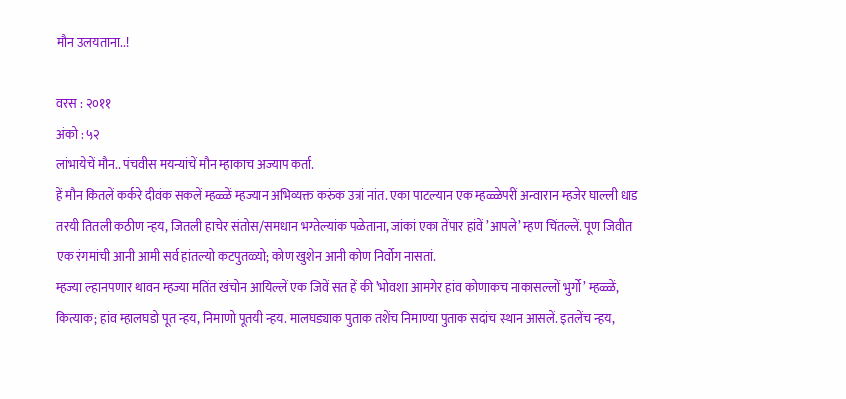मौन उलयताना..!

वरस : २०११
अंको : ५२
लांभायेचें मौन.. पंचवीस मयन्यांचें मौन म्हाकाच अज्याप कर्ता.
हें मौन कितलें कर्करे दीवंक सकलें म्हळ्ळें म्हज्यान अभिव्यक्त करुंक उत्रां नांत. एका पाटल्यान एक म्हळ्ळेपरीं अन्वारान म्हजेर घाल्ली धाड तरयी तितली कठीण न्हय, जितली हाचेर संतोस/समधान भग्तेल्यांक पळेताना, जांकां एका तेंपार हांवें ’आपले’ म्हण चिंतल्लें. पूण जिवीत एक रंगमांची आनी आमी सर्व हांतल्यो कटपुतळ्यो; कोण खुशेन आनी कोण निर्वोग नासतां.
म्हज्या ल्हानपणार थावन म्हज्या मतिंत खंचोन आयिल्लें एक जिवें सत हें की ’भोवशा आमगेर हांव कोणाकच नाकासल्लों भुर्गो’ म्हळ्ळें, कित्याक; हांव म्हालघडो पूत न्हय, निमाणो पूतयी न्हय. मालघड्याक पुताक तशेंच निमाण्या पुताक सदांच स्थान आसलें. इतलेंच न्हय,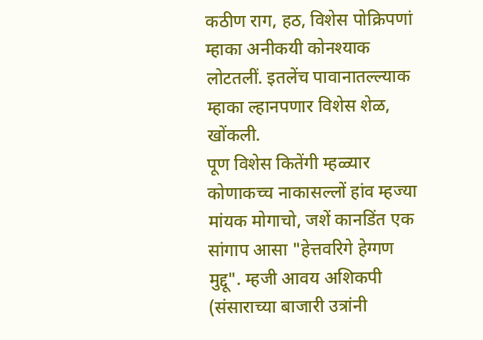कठीण राग, हठ, विशेस पोक्रिपणां म्हाका अनीकयी कोनश्याक लोटतलीं. इतलेंच पावानातल्ल्याक म्हाका ल्हानपणार विशेस शेळ, खोंकली.
पूण विशेस कितेंगी म्हळ्यार कोणाकच्च नाकासल्लों हांव म्हज्या मांयक मोगाचो, जशें कानडिंत एक सांगाप आसा "हेत्तवरिगे हेग्गण मुद्दू". म्हजी आवय अशिकपी (संसाराच्या बाजारी उत्रांनी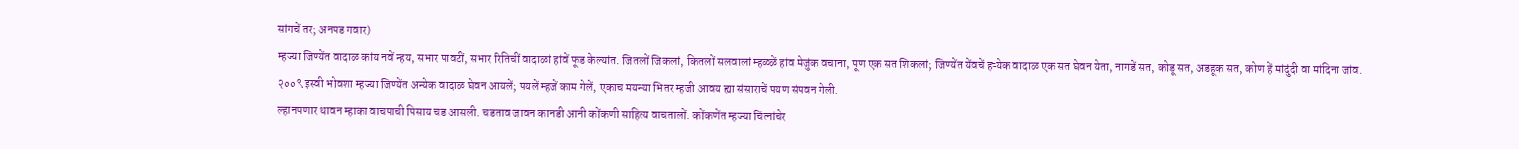सांगचें तर; अनपड गवार)
म्हज्या जिण्येंत वादाळ कांय नवें न्हय, सभार पावटीं, सभार रितिचीं वादाळां हांवें फूड केल्यांत. जितलों जिकलां, कितलों सलवालां म्हळ्ळें हांव मेजुंक वचाना, पूण एक सत शिकलां; जिण्येंत येंवचें हऱ्येक वादाळ एक सत घेवन येता, नागडें सत, कोडू सत, अडहूक सत, कोण हें मांदुंदी वा मांदिना जांव.
२००९ इस्वी भोवशा म्हज्या जिण्येंत अन्येक वादाळ घेवन आयलें; पयलें म्हजें काम गेलें, एकाच मयन्या भितर म्हजी आवय ह्या संसाराचें पयण संपवन गेली.
ल्हानपणार थावन म्हाका वाचपाची पिसाय चड आसली. चडताव जावन कानडी आनी कोंकणी साहित्य वाचतालों. कोंकणेंत म्हज्या चिंत्नांचेर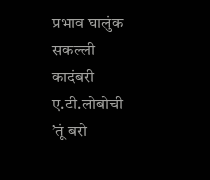प्रभाव घालुंक सकल्ली कादंबरी ए.टी.लोबोची ’तूं बरो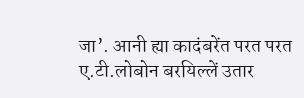जा’. आनी ह्या कादंबरेंत परत परत ए.टी.लोबोन बरयिल्लें उतार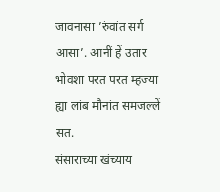जावनासा ’रुंवांत सर्ग आसा’. आनीं हें उतार भोवशा परत परत म्हज्या ह्या लांब मौनांत समजल्लें सत.
संसाराच्या खंच्याय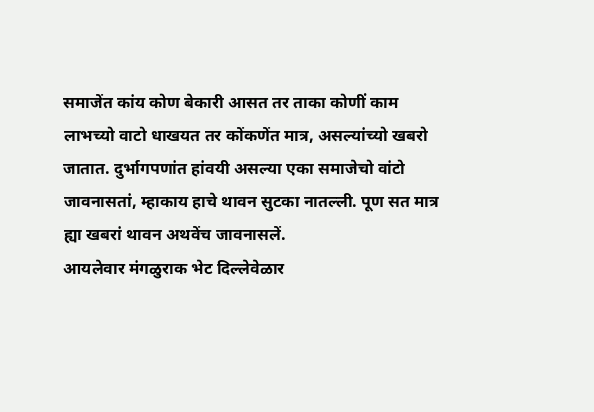समाजेंत कांय कोण बेकारी आसत तर ताका कोणीं काम लाभच्यो वाटो धाखयत तर कोंकणेंत मात्र, असल्यांच्यो खबरो जातात. दुर्भागपणांत हांवयी असल्या एका समाजेचो वांटो जावनासतां, म्हाकाय हाचे थावन सुटका नातल्ली. पूण सत मात्र ह्या खबरां थावन अथवेंच जावनासलें.
आयलेवार मंगळुराक भेट दिल्लेवेळार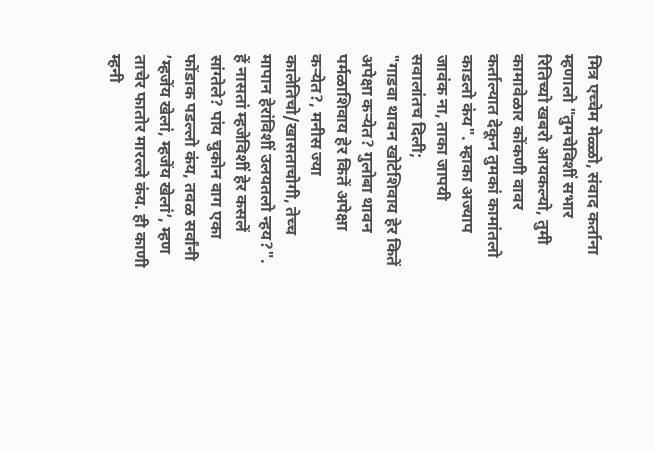मित्र एच्चेम मेळ्ळो, संवाद कर्ताना म्हणालो "तुमचेविशीं सभार रितिच्यो खबरो आयकल्यो, तुमी कामावेळार कोंकणी वावर कर्ताल्यात देकून तुमकां कामांतलो काडलो कंय". म्हाका अज्याप जावंक ना, ताका जापयी सवालांतच दिली;
"गाडवा थावन खोटेशिवाय हेर कितें अपेक्षा कऱ्येत? गुलोबा थावन पर्मळाशिवाय हेर कितें अपेक्षा कऱ्येत?, मनीस ज्या कालेतिचो/खासताचोगी, तेच्च मापान हेरांविशीं उलयतलो न्हय?". हें नासतां म्हजेविशीं हेर कसलें सांग्तेले? पांय चुकोन वाग एका फोंडाक पडल्लो कंय, तवळ सर्वांनी ’म्हजेंय खेलां, म्हजेंय खेलां’, म्हण ताचेर फातोर मारल्ले कंय. ही काणी म्हनी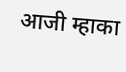आजी म्हाका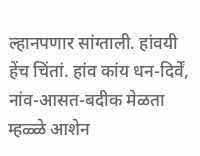ल्हानपणार सांग्ताली. हांवयी हेंच चिंतां. हांव कांय धन-दिर्वें, नांव-आसत-बदीक मेळता म्हळ्ळे आशेन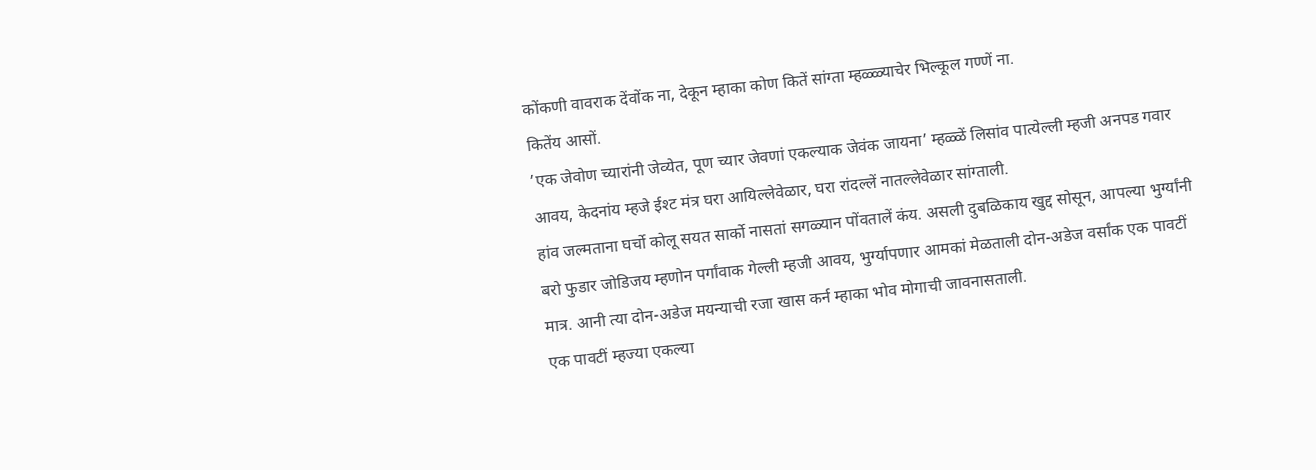कोंकणी वावराक देंवोंक ना, देकून म्हाका कोण कितें सांग्ता म्हळ्ळ्याचेर भिल्कूल गण्णें ना.
कितेंय आसों.
’एक जेवोण च्यारांनी जेव्येत, पूण च्यार जेवणां एकल्याक जेवंक जायना’ म्हळ्ळें लिसांव पात्येल्ली म्हजी अनपड गवार आवय, केदनांय म्हजे ईश्ट मंत्र घरा आयिल्लेवेळार, घरा रांदल्लें नातल्लेवेळार सांग्ताली.
हांव जल्मताना घर्चो कोलू सयत सार्को नासतां सगळ्यान पोंवतालें कंय. असली दुबळिकाय खुद्द सोसून, आपल्या भुर्ग्यांनी बरो फुडार जोडिजय म्हणोन पर्गांवाक गेल्ली म्हजी आवय, भुर्ग्यापणार आमकां मेळताली दोन-अडेज वर्सांक एक पावटीं मात्र. आनी त्या दोन-अडेज मयन्याची रजा खास कर्न म्हाका भोव मोगाची जावनासताली.
एक पावटीं म्हज्या एकल्या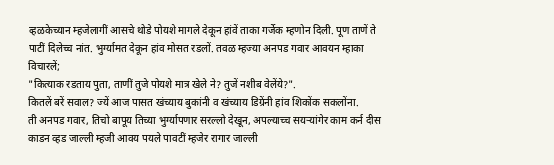व्हळकेच्यान म्हजेलागीं आसचे थोडे पोयशे मागले देकून हांवें ताका गर्जेक म्हणोन दिली. पूण ताणें ते पाटीं दिलेच्च नांत. भुर्ग्यामत देकून हांव मोसत रडलों. तवळ म्हज्या अनपड गवार आवयन म्हाका विचारलें;
"कित्याक रडताय पुता, ताणीं तुजे पोयशे मात्र खेले ने? तुजें नशीब वेलेंये?".
कितलें बरें सवाल? ज्यें आज पासत खंच्याय बुकांनी व खंच्याय डिग्रेंनी हांव शिकोंक सकलोंना.
ती अनपड गवार, तिचो बापूय तिच्या भुर्ग्यापणार सरल्लो देखून, अपल्याच्च सयऱ्यांगेर काम कर्न दीस काडन व्हड जाल्ली म्हजी आवय पयले पावटीं म्हजेर रागार जाल्ली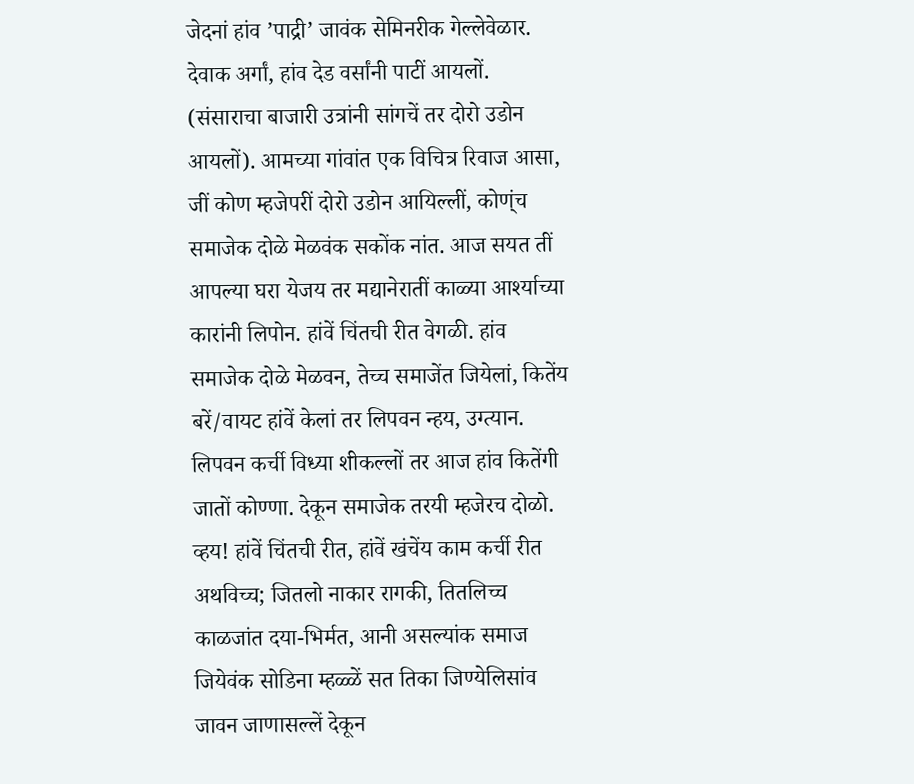जेदनां हांव ’पाद्री’ जावंक सेमिनरीक गेल्लेवेळार. देवाक अर्गां, हांव देड वर्सांनी पाटीं आयलों. (संसाराचा बाजारी उत्रांनी सांगचें तर दोरो उडोन आयलों). आमच्या गांवांत एक विचित्र रिवाज आसा, जीं कोण म्हजेपरीं दोरो उडोन आयिल्लीं, कोण्ंच समाजेक दोळे मेळवंक सकोंक नांत. आज सयत तीं आपल्या घरा येजय तर मद्यानेरातीं काळ्या आर्श्याच्या कारांनी लिपोन. हांवें चिंतची रीत वेगळी. हांव समाजेक दोळे मेळवन, तेच्च समाजेंत जियेलां, कितेंय बरें/वायट हांवें केलां तर लिपवन न्हय, उग्त्यान. लिपवन कर्ची विध्या शीकल्लों तर आज हांव कितेंगी जातों कोण्णा. देकून समाजेक तरयी म्हजेरच दोळो.
व्हय! हांवें चिंतची रीत, हांवें खंचेंय काम कर्ची रीत अथविच्च; जितलो नाकार रागकी, तितलिच्च काळजांत दया-भिर्मत, आनी असल्यांक समाज जियेवंक सोडिना म्हळ्ळें सत तिका जिण्येलिसांव जावन जाणासल्लें देकून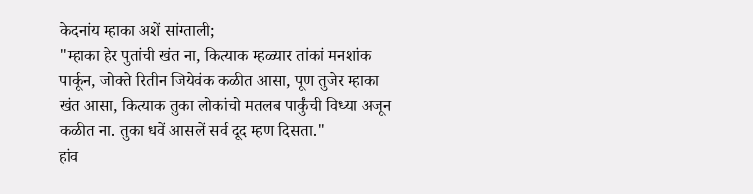केदनांय म्हाका अशें सांग्ताली;
"म्हाका हेर पुतांची खंत ना, कित्याक म्हळ्यार तांकां मनशांक पार्कून, जोक्ते रितीन जियेवंक कळीत आसा, पूण तुजेर म्हाका खंत आसा, कित्याक तुका लोकांचो मतलब पार्कुंची विध्या अजून कळीत ना. तुका धवें आसलें सर्व दूद म्हण दिसता."
हांव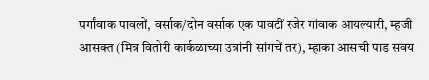पर्गांवाक पावलों, वर्साक/दोन वर्साक एक पावटीं रजेर गांवाक आयल्यारी, म्हजी आसक्त (मित्र वितोरी कार्कळाच्या उत्रांनी सांगचें तर), म्हाका आसची पाड सवय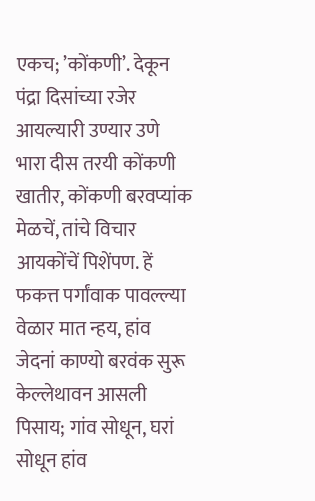एकच; ’कोंकणी’. देकून पंद्रा दिसांच्या रजेर आयल्यारी उण्यार उणे भारा दीस तरयी कोंकणी खातीर, कोंकणी बरवप्यांक मेळचें, तांचे विचार आयकोंचें पिशेंपण. हें फकत्त पर्गांवाक पावल्ल्या वेळार मात न्हय, हांव जेदनां काण्यो बरवंक सुरू केल्लेथावन आसली पिसाय; गांव सोधून, घरां सोधून हांव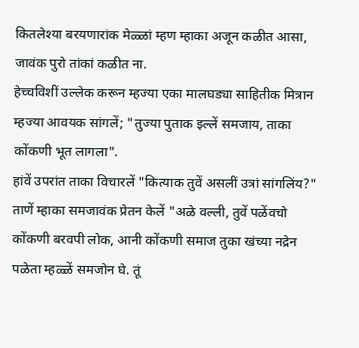कितलेश्या बरयणारांक मेळ्ळां म्हण म्हाका अजून कळीत आसा, जावंक पुरो तांकां कळीत ना.
हेच्चविशीं उल्लेक करून म्हज्या एका मालघड्या साहितीक मित्रान म्हज्या आवयक सांगलें; "तुज्या पुताक इल्लें समजाय, ताका कोंकणी भूत लागला".
हांवें उपरांत ताका विचारलें "कित्याक तुवें असलीं उत्रां सांगलिंय?"
ताणें म्हाका समजावंक प्रेतन केलें "अळे वल्ली, तुवें पळेंवचो कोंकणी बरवपी लोक, आनी कोंकणी समाज तुका खंच्या नद्रेन पळेता म्हळ्ळें समजोन घे. तूं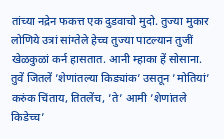तांच्या नद्रेन फकत्त एक दुडवाचो मुदो. तुज्या मुकार लोणिये उत्रां सांग्तेले हेच्च तुज्या पाटल्यान तुजीं खेळकुळां कर्न हासतात. आनी म्हाका हें सोसाना. तुवें जितलें ’शेणांतल्या किड्यांक’ उसतून ’मोतियां’ करुंक चिंताय, तितलेंच, ’ते’ आमी ’शेणांतले किडेच्च’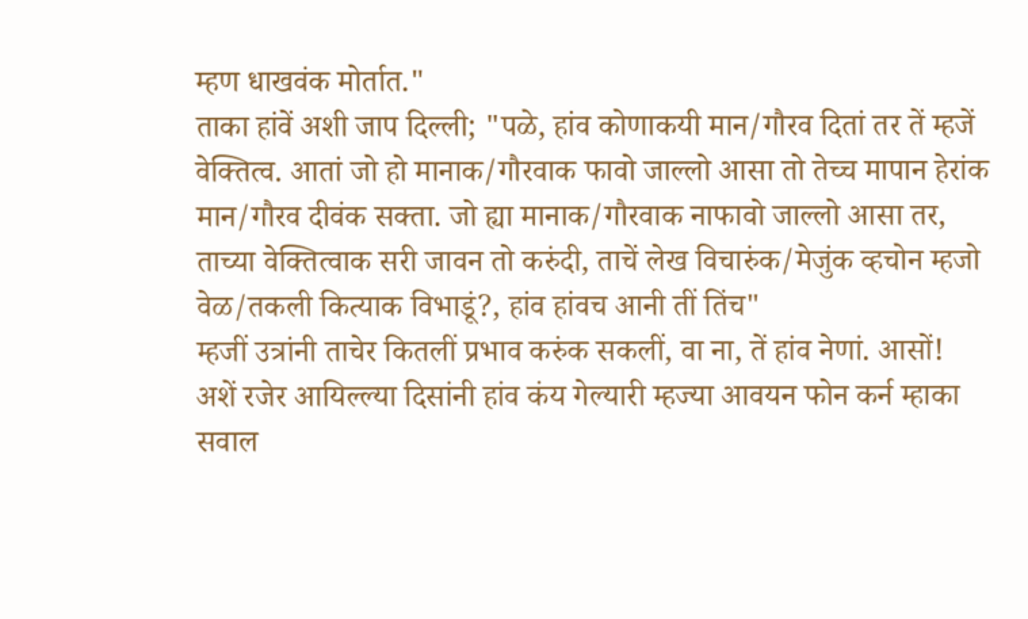म्हण धाखवंक मोर्तात."
ताका हांवें अशी जाप दिल्ली; "पळे, हांव कोणाकयी मान/गौरव दितां तर तें म्हजें वेक्तित्व. आतां जो हो मानाक/गौरवाक फावो जाल्लो आसा तो तेच्च मापान हेरांक मान/गौरव दीवंक सक्ता. जो ह्या मानाक/गौरवाक नाफावो जाल्लो आसा तर, ताच्या वेक्तित्वाक सरी जावन तो करुंदी, ताचें लेख विचारुंक/मेजुंक व्हचोन म्हजो वेळ/तकली कित्याक विभाडूं?, हांव हांवच आनी तीं तिंच"
म्हजीं उत्रांनी ताचेर कितलीं प्रभाव करुंक सकलीं, वा ना, तें हांव नेणां. आसों!
अशें रजेर आयिल्ल्या दिसांनी हांव कंय गेल्यारी म्हज्या आवयन फोन कर्न म्हाका सवाल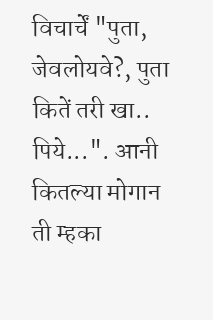विचार्चें "पुता, जेवलोयवे?, पुता कितें तरी खा.. पिये...". आनी कितल्या मोगान ती म्हका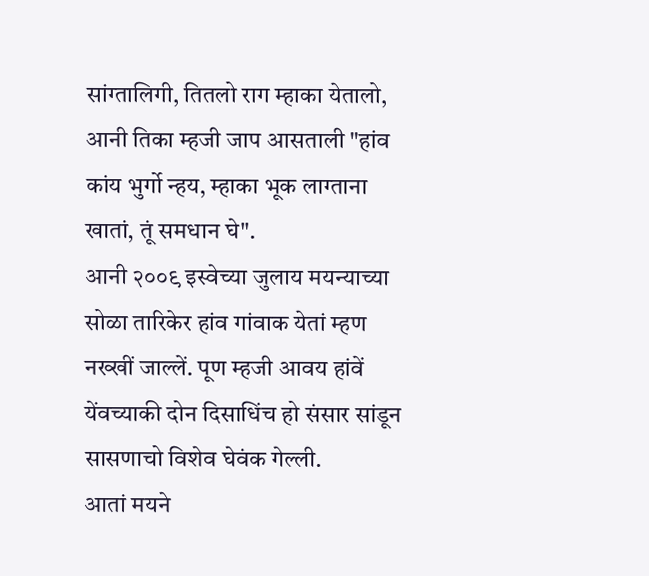सांग्तालिगी, तितलो राग म्हाका येतालो, आनी तिका म्हजी जाप आसताली "हांव कांय भुर्गो न्हय, म्हाका भूक लाग्ताना खातां, तूं समधान घे".
आनी २००९ इस्वेच्या जुलाय मयन्याच्या सोळा तारिकेर हांव गांवाक येतां म्हण नख्खीं जाल्लें. पूण म्हजी आवय हांवें येंवच्याकी दोन दिसाधिंच हो संसार सांडून सासणाचो विशेव घेवंक गेल्ली.
आतां मयने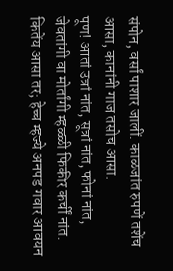संपोन, वर्सां पाशार जालीं. काळजांत रुपणें तशेंच आसा, कानांनी गाज तसोच आसा.
पूण! आतां उत्रां नांत, सूत्रां नांत, फोनां नांत, जेवतांगी वा मोर्तांगी म्हळ्ळी फिकीर कर्चीं नांत. कितेंय आसा तर; हेच्च म्हज्ये अनपड गवार आवयन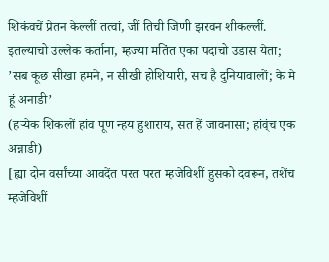शिकंवचें प्रेतन केल्लीं तत्वां, जीं तिची जिणी झरवन शीकल्लीं. इतल्याचो उल्लेक कर्ताना, म्हज्या मतिंत एका पदाचो उडास येता;
’सब कूछ सीखा हमने, न सीखी होशियारी, सच है दुनियावालों; के मे हूं अनाडी’
(हऱ्येक शिकलों हांव पूण न्हय हुशाराय, सत हें जावनासा; हांव्ंच एक अन्नाडी)
[ह्या दोन वर्सांच्या आवदेंत परत परत म्हजेविशीं हुसको दवरून, तशेंच म्हजेविशीं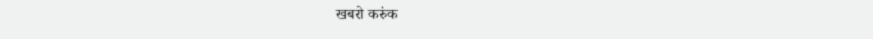खबरो करुंक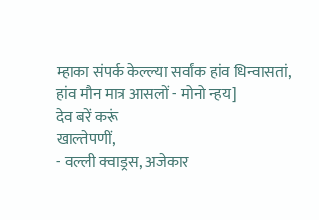म्हाका संपर्क केल्ल्या सर्वांक हांव धिन्वासतां, हांव मौन मात्र आसलों - मोनो न्हय]
देव बरें करूं
खाल्तेपणीं,
- वल्ली क्वाड्रस, अजेकार